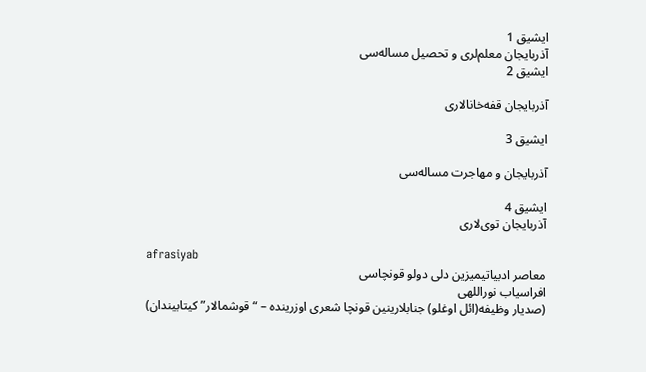ایشیق 1
آذربایجان معلم‌لری و تحصیل مساله‌سی
ایشیق 2

آذربایجان قفه‌خانالاری

ایشیق 3

آذربایجان و مهاجرت مساله‌سی

ایشیق 4
آذربایجان توی‌لاری

afrasiyab
معاصر ادبیاتیمیزین دلی دولو قونچاسی
افراسیاب نوراللهی
(صدیار وظیفه(ائل اوغلو) جنابلارینین قونچا شعری اوزرینده – “قوشمالار” کیتابیندان)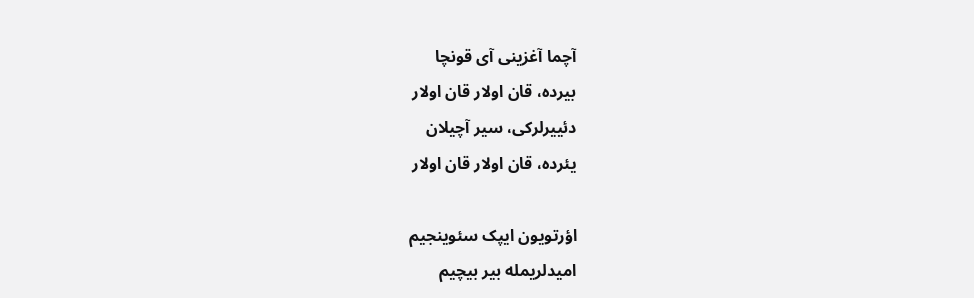آچما آغزینی آی قونچا
بیرده، قان اولار قان اولار
دئییرلرکی، سیر آچیلان
یئرده، قان اولار قان اولار

اؤرتویون ایپک سئوینجیم
امیدلریمله بیر بیچیم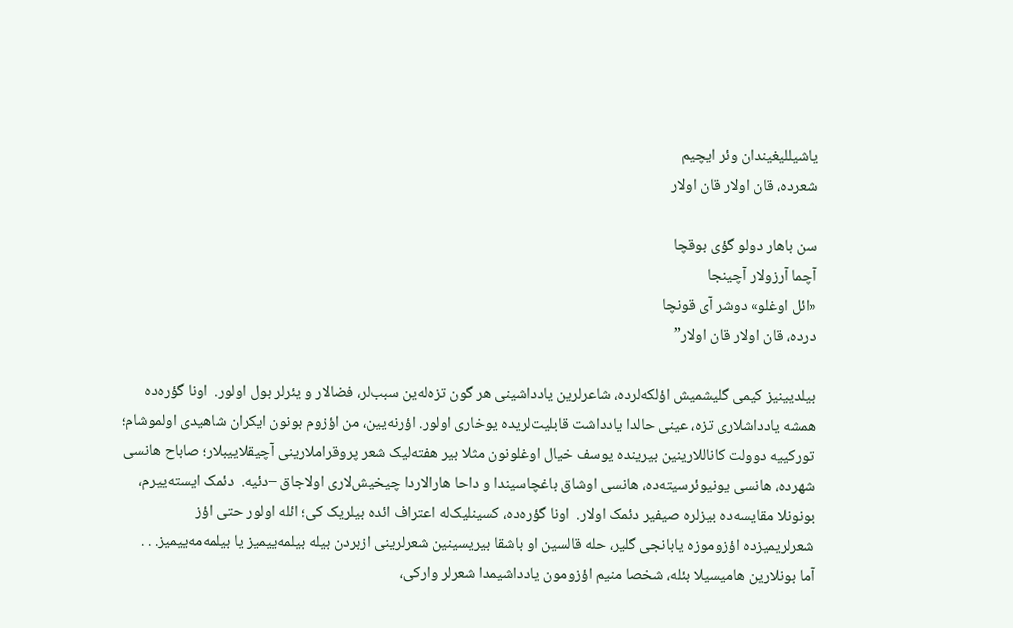یاشیللیغیندان وئر ایچیم
شعرده، قان اولار قان اولار

سن باهار دولو گؤی بوقچا
آچما آرزولار آچینجا
«ائل اوغلو» دوشر آی قونچا
درده، قان اولار قان اولار”

بیلدیینیز کیمی گلیشمیش اؤلکه‌لرده، شاعرلرین یادداشینی هر گون تزه‌له‌ین سبب‌لر، فضالار و یئرلر بول اولور.  اونا گؤره‌ده همشه یادداشلاری تزه، عینی حالدا یادداشت قابلیت‌لریده یوخاری اولور. اؤرنه‌یین، من اؤزوم بونون ایکران شاهیدی اولموشام؛ تورکییه دوولت کاناللارینین بیرینده یوسف خیال اوغلونون مثلا بیر هفته‌لیک شعر پروقراملارینی آچیقلاییبلار؛ صاباح هانسی شهرده، هانسی یونیوئرسیته‌ده، هانسی اوشاق باغچاسیندا و داحا هارالاردا چیخیش‌لاری اولاجاق –دئیه.  دئمک ایسته‌ییرم، بونونلا مقایسه‌ده بیزلره صیفیر دئمک اولار.  اونا گؤره‌ده، کسینلیک‌له اعتراف ائده بیلریک کی؛ ائله اولور حتی اؤز شعرلریمیزده اؤزوموزه یابانجی گلیر، حله قالسین او باشقا بیریسینین شعرلرینی ازبردن بیله بیلمه‌ییمیز یا بیلمه‌مه‌ییمیز. . .
آما بونلارین هامیسیلا بئله، شخصا منیم اؤزومون یادداشیمدا شعرلر وارکی،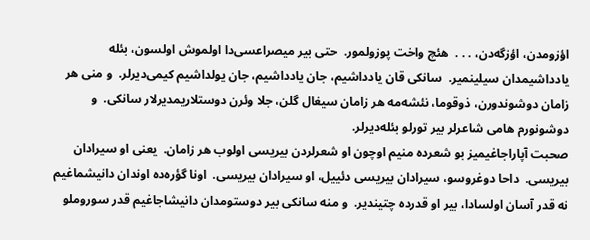اؤزومدن، اؤزگه‌دن، . . .  هئچ واخت پوزولمور.  حتی بیر میصراعسی‌دا اولموش اولسون، بئله یادداشیمدان سیلینمیر.  سانکی قان یادداشیم، جان یادداشیم، جان یولداشیم کیمی‌دیرلر.  و منی هر زامان دوشوندورن، ذوقوما، نئشه‌مه هر زامان سیغال گلن، جلا وئرن دوستلاریمدیرلار سانکی.  و دوشونورم هامی شاعرلر بیر تورلو بئله‌دیرلر.
صحبت آپاراجاغیمیز بو شعرده منیم اوچون او شعرلردن بیریسی اولوب هر زامان.  یعنی او سیرادان بیریسی.  داحا دوغروسو، سیرادان بیریسی دئییل، او سیرادان بیریسی.  اونا گؤره‌ده اوندان دانیشماغیم نه قدر آسان اولسادا، بیر او قدرده چتیندیر.  و منه سانکی بیر دوستومدان دانیشاجاغیم قدر سوروملو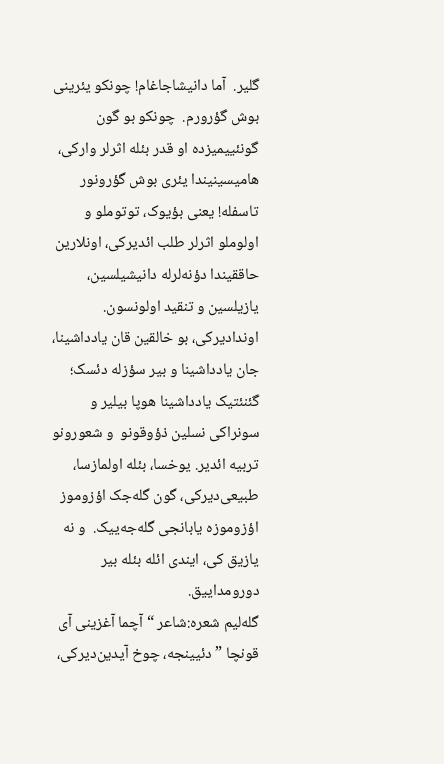گلیر.  آما دانیشاجاغام! چونکو یئرینی بوش گؤرورم.  چونکو بو گون گونئییمیزده او قدر بئله اثرلر وارکی، هامیسینیندا یئری بوش گؤرونور تاسفله! یعنی بؤیوک، توتوملو و اولوملو اثرلر طلب ائدیرکی، اونلارین حاققیندا دؤنه‌لرله دانیشیلسین، یازیلسین و تنقید اولونسون.  اوندادیرکی، بو خالقین قان یادداشینا، جان یادداشینا و بیر سؤزله دئسک؛ گئنئتیک یادداشینا هوپا بیلیر و سونراکی نسلین ذؤوقونو  و شعورونو تربیه ائدیر. یوخسا، بئله اولمازسا، طبیعی‌دیرکی، گون گله‌جک اؤزوموز اؤزوموزه یابانجی گله‌جه‌ییک.  و نه یازیق کی، ایندی ائله بئله بیر دورومداییق.
گله‌لیم شعره:شاعر “آچما آغزینی آی قونچا ” دئیینجه، چوخ آیدین‌دیرکی،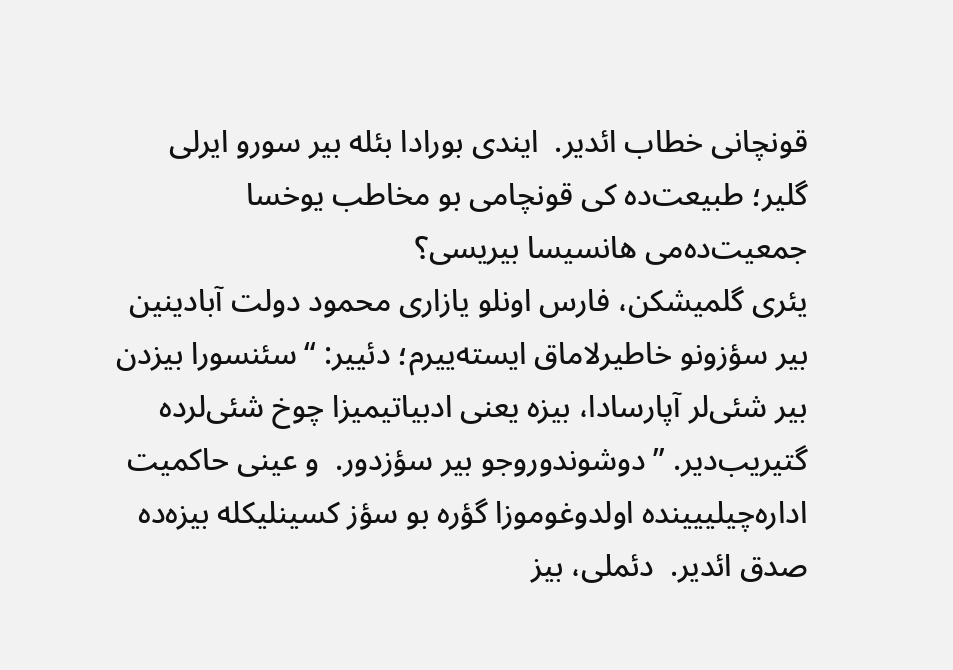قونچانی خطاب ائدیر.  ایندی بورادا بئله بیر سورو ایرلی گلیر؛ طبیعت‌ده کی قونچامی بو مخاطب یوخسا  جمعیت‌ده‌می هانسیسا بیریسی؟
یئری گلمیشکن، فارس اونلو یازاری محمود دولت آبادینین بیر سؤزونو خاطیرلاماق ایسته‌ییرم؛ دئییر: “سئنسورا بیزدن بیر شئی‌لر آپارسادا، بیزه یعنی ادبیاتیمیزا چوخ شئی‌لرده گتیریب‌دیر. ” دوشوندوروجو بیر سؤزدور.  و عینی حاکمیت اداره‌چیلییینده اولدوغوموزا گؤره بو سؤز کسینلیکله بیزه‌ده صدق ائدیر.  دئملی، بیز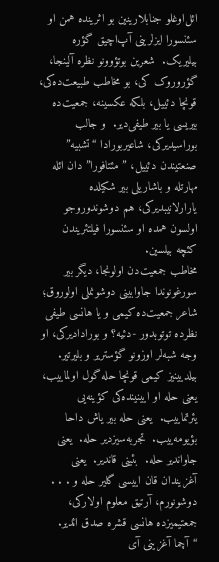ائل‌اوغلو جنابلارینین بو اثرینده همن او سئنسورا ایزلرینی آپ‌اچیق گؤره بیلیریک.  شعرین بوتؤوونو نظره آلینجا، گؤروروک‌ کی، بو مخاطب طبیعت‌ده‌کی، قونچا دئییل، بلکه عکسینه، جمعیت‌ده بیریسی یا بیر طیفی‌دیر.  و جالب بوراسیدیرکی، شاعیربورادا “تشبیه” صنعتیندن دئییل، ” مئتافورا” دان ائله مهارتله و باشاریلی بیر شکیلده یارارلانیبدیرکی، هم دوشوندوروجو اولسون همده او سئنسورا فیلتئریندن کئچه بیلسین.
مخاطب جمعیت‌دن اولونجا، دیگر بیر سورغونوندا جاوابینی دوشونملی اولوروق؛ شاعر جمعیت‌ده کیمی و یا هانسی طیفی نظرده توتوبدور -دئیه؟ و بورادادیرکی، او وجه شبه‌لر اوزونو گؤستریر و بلیرتیر.  بیلدیینیز کیمی قونچا حله گول اولماییب، یعنی حله او ایینینده‌کی کؤینه‌یی یئرتماییب.  یعنی حله بیر یاش داحا بؤیومه‌ییب.  تجربه‌سیزدیر حله.  یعنی جاواندیر حله.  بئینی قاندیر.  یعنی آغزیندان قان اییسی گلیر حله و . . .  دوشونورم، آرتیق معلوم اولارکی، جمعتیمیزده هانسی قشره صدق ائدیر.
“آچما آغزینی آی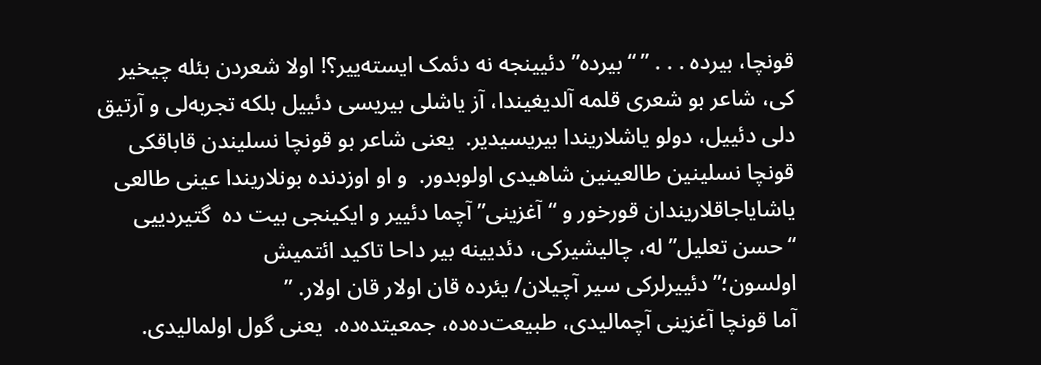قونچا، بیرده . . . ” “بیرده” دئیینجه نه دئمک ایسته‌ییر؟! اولا شعردن بئله چیخیر کی، شاعر بو شعری قلمه آلدیغیندا، آز یاشلی بیریسی دئییل بلکه تجربه‌لی و آرتیق دلی دئییل، دولو یاشلاریندا بیریسیدیر.  یعنی شاعر بو قونچا نسلیندن قاباقکی قونچا نسلینین طالعینین شاهیدی اولوبدور.  و او اوزدنده بونلاریندا عینی طالعی یاشایاجاقلاریندان قورخور و “آغزینی” آچما دئییر و ایکینجی بیت ده  گتیردییی “حسن تعلیل” له، چالیشیرکی، دئدیینه بیر داحا تاکید ائتمیش اولسون؛”دئییرلرکی سیر آچیلان/ یئرده قان اولار قان اولار. ”
آما قونچا آغزینی آچمالیدی، طبیعت‌ده‌ده، جمعیتده‌ده.  یعنی گول اولمالیدی.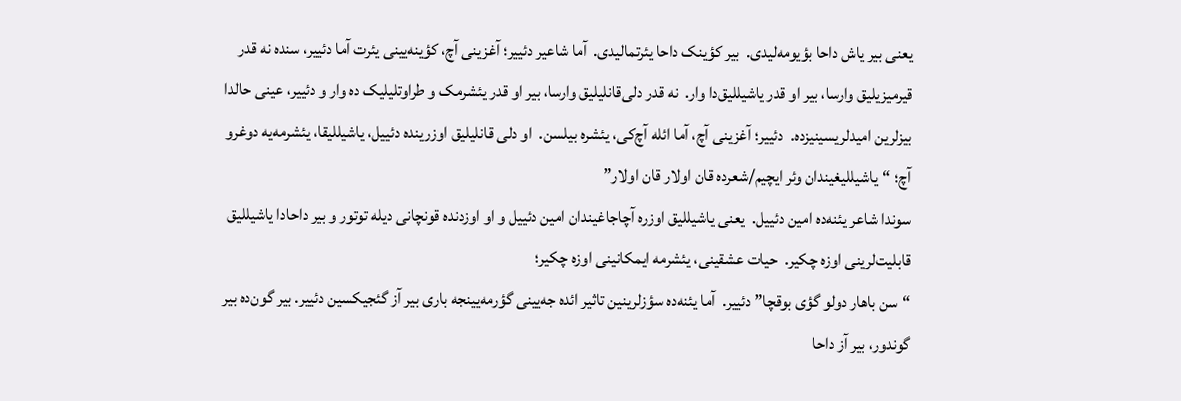یعنی بیر یاش داحا بؤیومه‌لیدی.  بیر کؤینک داحا یئرتمالیدی.  آما شاعیر دئییر؛ آغزینی آچ، کؤینه‌یینی یئرت آما دئییر، سنده نه قدر قیرمیزیلیق وارسا، بیر او قدر یاشیللیق‌دا وار.  نه قدر دلی‌قانلیلیق وارسا، بیر او قدر یئشرمک و طراوتلیلیک ده وار و دئییر، عینی حالدا بیزلرین امیدلریسینیزده.  دئییر؛ آغزینی آچ، آما ائله آچ‌کی، یئشره بیلسن.  او دلی قانلیلیق اوزرینده دئییل، یاشیللیقا، یئشرمه‌یه دوغرو آچ؛ “یاشیللیغیندان وئر ایچیم/شعرده قان اولار قان اولار”
سوندا شاعر یئنه‌ده امین دئییل.  یعنی یاشیللیق اوزره آچاجاغیندان امین دئییل و او اوزدنده قونچانی دیله توتور و بیر داحادا یاشیللیق قابلیت‌لرینی اوزه چکیر.  حیات عشقینی، یئشرمه ایمکانینی اوزه چکیر؛
“سن باهار دولو گؤی بوقچا” دئییر.  آما یئنه‌ده سؤزلرینین تاثیر ائده جه‌یینی گؤرمه‌یینجه باری بیر آز گئجیکسین دئییر. بیر گون‌ده بیر گوندور، بیر آز داحا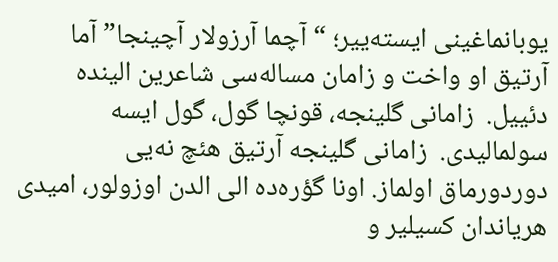یوبانماغینی ایسته‌ییر؛ “آچما آرزولار آچینجا” آما آرتیق او واخت و زامان مساله‌سی شاعرین الینده دئییل.  زامانی گلینجه، قونچا گول، گول ایسه سولمالیدی.  زامانی گلینجه آرتیق هئچ نه‌یی دوردورماق اولماز. اونا گؤره‌ده الی الدن اوزولور، امیدی هریاندان کسیلیر و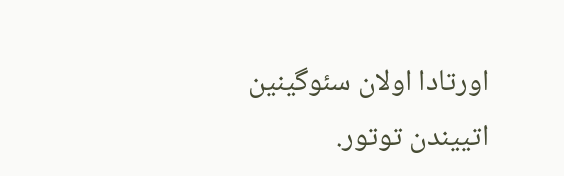اورتادا اولان سئوگینین اتییندن توتور.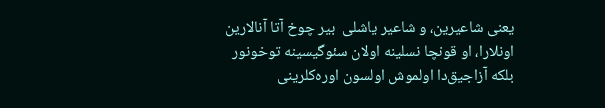یعنی شاعیرین، و شاعیر یاشلی  بیر چوخ آتا آنالارین اونلارا، او قونچا نسلینه اولان سئوگیسینه توخونور بلکه آزاجیق‌دا اولموش اولسون اوره‌کلرینی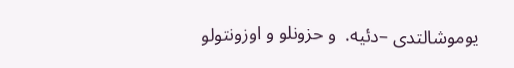یوموشالتدی –دئیه.  و حزونلو و اوزونتولو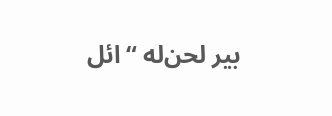بیر لحن‌له “ائل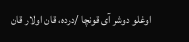اوغلو دوشر آی قونچا /درده، قان اولار قان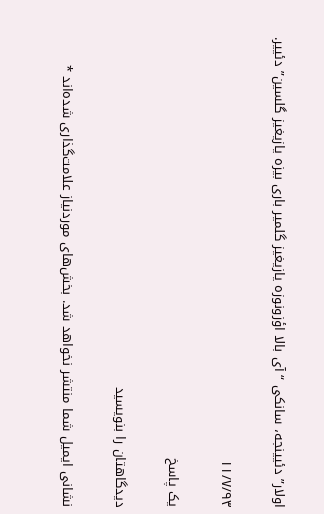اولار” دئیینجه، سانکی “آی بالا اؤزونوزه یازیغیز گلمیر باری بیزه یازیغیز گلسین” دئییر.

۱۱/۷/۹۳

یک پاسخ

دیدگاهتان را بنویسید

نشانی ایمیل شما منتشر نخواهد شد. بخش‌های موردنیاز علامت‌گذاری شده‌اند *